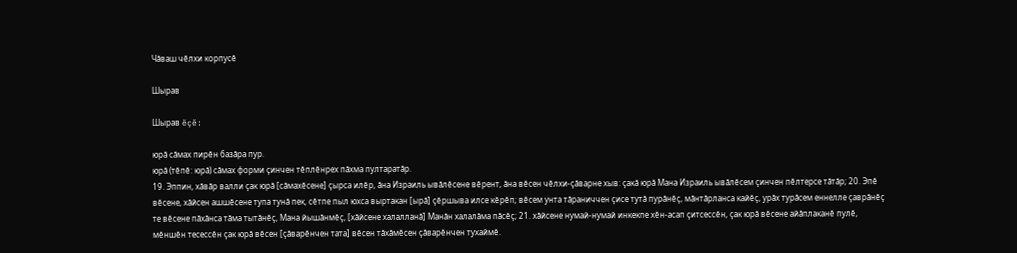Чӑваш чӗлхи корпусӗ

Шырав

Шырав ĕçĕ:

юрӑ сăмах пирĕн базăра пур.
юрӑ (тĕпĕ: юрӑ) сăмах форми çинчен тĕплĕнрех пăхма пултаратăр.
19. Эппин, хӑвӑр валли ҫак юрӑ [сӑмахӗсене] ҫырса илӗр, ӑна Израиль ывӑлӗсене вӗрент, ӑна вӗсен чӗлхи-ҫӑварне хыв: ҫакӑ юрӑ Мана Израиль ывӑлӗсем ҫинчен пӗлтерсе тӑтӑр; 20. Эпӗ вӗсене, хӑйсен ашшӗсене тупа тунӑ пек, сӗтпе пыл юхса выртакан [ырӑ] ҫӗршыва илсе кӗрӗп; вӗсем унта тӑраниччен ҫисе тутӑ пурӑнӗҫ, мӑнтӑрланса кайӗҫ, урӑх турӑсем еннелле ҫаврӑнӗҫ те вӗсене пӑхӑнса тӑма тытӑнӗҫ, Мана йышӑнмӗҫ, [хӑйсене халалланӑ] Манӑн халалӑма пӑсӗҫ; 21. хӑйсене нумай-нумай инкекпе хӗн-асап ҫитсессӗн, ҫак юрӑ вӗсене айӑплаканӗ пулӗ, мӗншӗн тесессӗн ҫак юрӑ вӗсен [ҫӑварӗнчен тата] вӗсен тӑхӑмӗсен ҫӑварӗнчен тухаймӗ.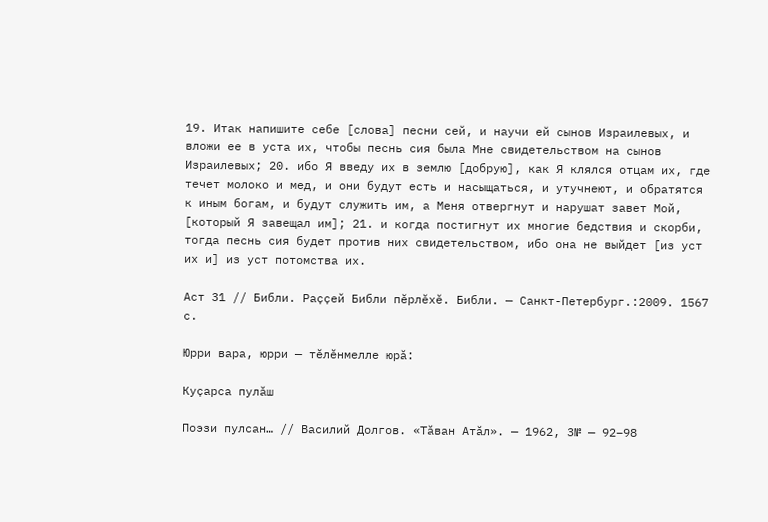19. Итак напишите себе [слова] песни сей, и научи ей сынов Израилевых, и вложи ее в уста их, чтобы песнь сия была Мне свидетельством на сынов Израилевых; 20. ибо Я введу их в землю [добрую], как Я клялся отцам их, где течет молоко и мед, и они будут есть и насыщаться, и утучнеют, и обратятся к иным богам, и будут служить им, а Меня отвергнут и нарушат завет Мой, [который Я завещал им]; 21. и когда постигнут их многие бедствия и скорби, тогда песнь сия будет против них свидетельством, ибо она не выйдет [из уст их и] из уст потомства их.

Аст 31 // Библи. Раҫҫей Библи пӗрлӗхӗ. Библи. — Санкт-Петербург.:2009. 1567 с.

Юрри вара, юрри — тӗлӗнмелле юрӑ:

Куҫарса пулӑш

Поэзи пулсан… // Василий Долгов. «Тӑван Атӑл». — 1962, 3№ — 92–98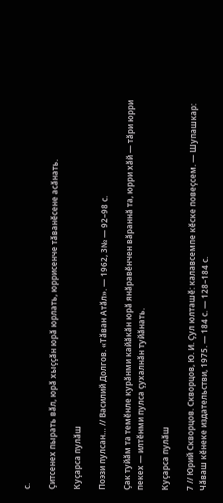с.

Ҫитсенех пырать вӑл, юрӑ хыҫҫӑн юрӑ юрлать, юррисенче тӑванӗсене асӑнать.

Куҫарса пулӑш

Поэзи пулсан… // Василий Долгов. «Тӑван Атӑл». — 1962, 3№ — 92–98 с.

Ҫак туйӑм та темӗнле курӑнми кайӑкӑн юрӑ янӑравӗнчен вӑраннӑ та, юрри хӑй — тӑри юрри пекех — илтӗнми пулса ҫухалнӑн туйӑнать.

Куҫарса пулӑш

7 // Юрий Скворцов. Скворцов, Ю. И. Ҫул юлташӗ: калавсемпе кӗске повеҫсем. — Шупашкар: Чӑваш кӗнеке издательстви, 1975. — 184 с. — 128–184 с.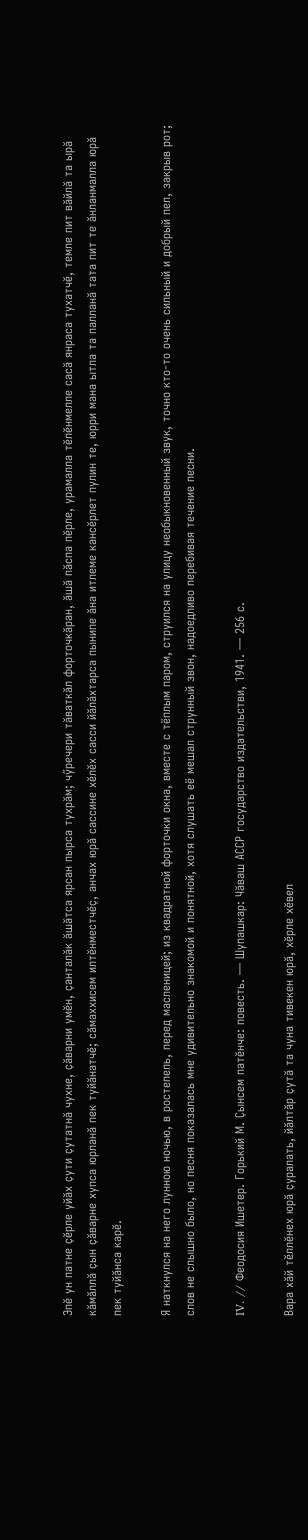Эпӗ ун патне ҫӗрле уйӑх ҫути ҫутатнӑ чухне, ҫӑварни умӗн, ҫанталӑк ӑшӑтса ярсан пырса тухрӑм; чӳречери тӑваткӑл форточкӑран, ӑшӑ пӑспа пӗрле, урамалла тӗлӗнмелле сасӑ янраса тухатчӗ, темле пит вӑйлӑ та ырӑ кӑмӑллӑ ҫын ҫӑварне хупса юрланӑ пек туйӑнатчӗ; сӑмаххисем илтӗнместчӗҫ, анчах юрӑ сассине хӗлӗх сасси йӑлӑхтарса пынипе ӑна итлеме кансӗрлет пулин те, юрри мана ытла та палланӑ тата пит те ӑнланмалла юрӑ пек туйӑнса карӗ.

Я наткнулся на него лунною ночью, в ростепель, перед масленицей; из квадратной форточки окна, вместе с тёплым паром, струился на улицу необыкновенный звук, точно кто-то очень сильный и добрый пел, закрыв рот; слов не слышно было, но песня показалась мне удивительно знакомой и понятной, хотя слушать её мешал струнный звон, надоедливо перебивая течение песни.

IV. // Феодосия Ишетер. Горький М. Ҫынсем патӗнче: повесть. — Шупашкар: Чӑваш АССР государство издательстви, 1941. — 256 с.

Вара хӑй тӗллӗнех юрӑ ҫуралать, йӑлтӑр ҫутӑ та чуна тивекен юрӑ, хӗрле хӗвел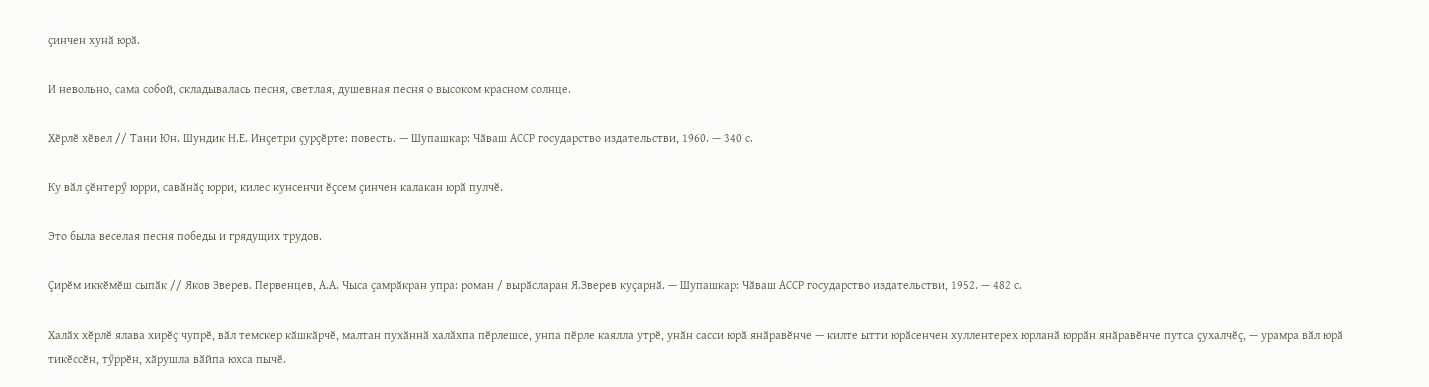ҫинчен хунӑ юрӑ.

И невольно, сама собой, складывалась песня, светлая, душевная песня о высоком красном солнце.

Хӗрлӗ хӗвел // Тани Юн. Шундик Н.Е. Инҫетри ҫурҫӗрте: повесть. — Шупашкар: Чӑваш АССР государство издательстви, 1960. — 340 с.

Ку вӑл ҫӗнтерӳ юрри, савӑнӑҫ юрри, килес кунсенчи ӗҫсем ҫинчен калакан юрӑ пулчӗ.

Это была веселая песня победы и грядущих трудов.

Ҫирӗм иккӗмӗш сыпӑк // Яков Зверев. Первенцев, А.А. Чыса ҫамрӑкран упра: роман / вырӑсларан Я.Зверев куҫарнӑ. — Шупашкар: Чӑваш АССР государство издательстви, 1952. — 482 с.

Халӑх хӗрлӗ ялава хирӗҫ чупрӗ, вӑл темскер кӑшкӑрчӗ, малтан пухӑннӑ халӑхпа пӗрлешсе, унпа пӗрле каялла утрӗ, унӑн сасси юрӑ янӑравӗнче — килте ытти юрӑсенчен хуллентерех юрланӑ юррӑн янӑравӗнче путса ҫухалчӗҫ, — урамра вӑл юрӑ тикӗссӗн, тӳррӗн, хӑрушла вӑйпа юхса пычӗ.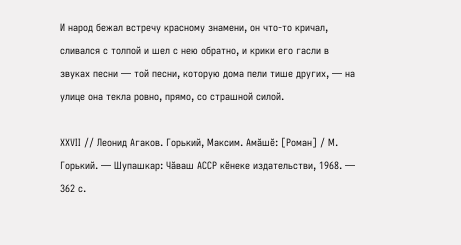И народ бежал встречу красному знамени, он что-то кричал, сливался с толпой и шел с нею обратно, и крики его гасли в звуках песни — той песни, которую дома пели тише других, — на улице она текла ровно, прямо, со страшной силой.

XXVII // Леонид Агаков. Горький, Максим. Амӑшӗ: [Роман] / М. Горький. — Шупашкар: Чӑваш АССР кӗнеке издательстви, 1968. — 362 с.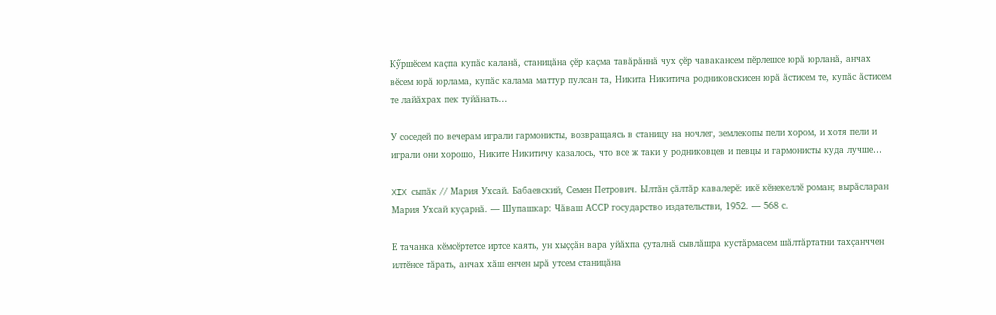Кӳршӗсем каҫпа купӑс каланӑ, станицӑна ҫӗр каҫма тавӑрӑннӑ чух ҫӗр чавакансем пӗрлешсе юрӑ юрланӑ, анчах вӗсем юрӑ юрлама, купӑс калама маттур пулсан та, Никита Никитича родниковскисен юрӑ ӑстисем те, купӑс ӑстисем те лайӑхрах пек туйӑнать…

У соседей по вечерам играли гармонисты, возвращаясь в станицу на ночлег, землекопы пели хором, и хотя пели и играли они хорошо, Никите Никитичу казалось, что все ж таки у родниковцев и певцы и гармонисты куда лучше…

XIX сыпӑк // Мария Ухсай. Бабаевский, Семен Петрович. Ылтӑн ҫӑлтӑр кавалерӗ: икӗ кӗнекеллӗ роман; вырӑсларан Мария Ухсай куҫарнӑ. — Шупашкар: Чӑваш АССР государство издательстви, 1952. — 568 с.

Е тачанка кӗмсӗртетсе иртсе каять, ун хыҫҫӑн вара уйӑхпа ҫуталнӑ сывлӑшра кустӑрмасем шӑлтӑртатни тахҫанччен илтӗнсе тӑрать, анчах хӑш енчен ырӑ утсем станицӑна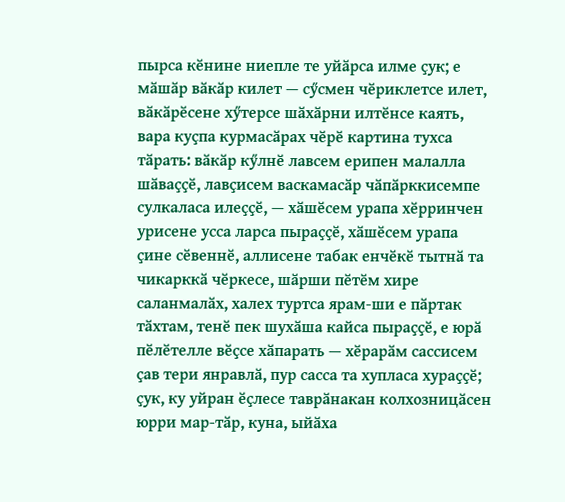пырса кӗнине ниепле те уйӑрса илме ҫук; е мӑшӑр вӑкӑр килет — сӳсмен чӗриклетсе илет, вӑкӑрӗсене хӳтерсе шӑхӑрни илтӗнсе каять, вара куҫпа курмасӑрах чӗрӗ картина тухса тӑрать: вӑкӑр кӳлнӗ лавсем ерипен малалла шӑваҫҫӗ, лавҫисем васкамасӑр чӑпӑрккисемпе сулкаласа илеҫҫӗ, — хӑшӗсем урапа хӗрринчен урисене усса ларса пыраҫҫӗ, хӑшӗсем урапа ҫине сӗвеннӗ, аллисене табак енчӗкӗ тытнӑ та чикарккӑ чӗркесе, шӑрши пӗтӗм хире саланмалӑх, халех туртса ярам-ши е пӑртак тӑхтам, тенӗ пек шухӑша кайса пыраҫҫӗ, е юрӑ пӗлӗтелле вӗҫсе хӑпарать — хӗрарӑм сассисем ҫав тери янравлӑ, пур сасса та хупласа хураҫҫӗ; ҫук, ку уйран ӗҫлесе таврӑнакан колхозницӑсен юрри мар-тӑр, куна, ыйӑха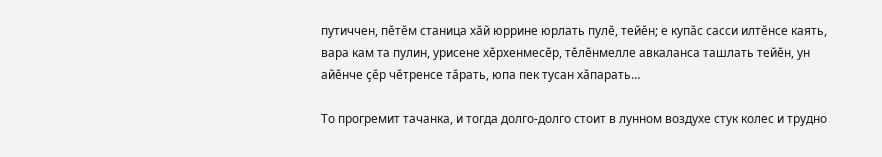путиччен, пӗтӗм станица хӑй юррине юрлать пулӗ, тейӗн; е купӑс сасси илтӗнсе каять, вара кам та пулин, урисене хӗрхенмесӗр, тӗлӗнмелле авкаланса ташлать тейӗн, ун айӗнче ҫӗр чӗтренсе тӑрать, юпа пек тусан хӑпарать…

То прогремит тачанка, и тогда долго-долго стоит в лунном воздухе стук колес и трудно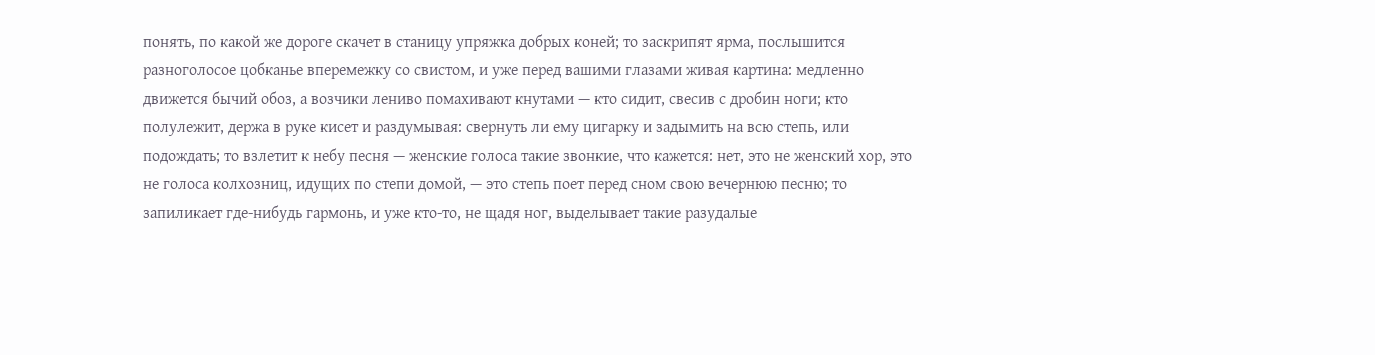понять, по какой же дороге скачет в станицу упряжка добрых коней; то заскрипят ярма, послышится разноголосое цобканье вперемежку со свистом, и уже перед вашими глазами живая картина: медленно движется бычий обоз, а возчики лениво помахивают кнутами — кто сидит, свесив с дробин ноги; кто полулежит, держа в руке кисет и раздумывая: свернуть ли ему цигарку и задымить на всю степь, или подождать; то взлетит к небу песня — женские голоса такие звонкие, что кажется: нет, это не женский хор, это не голоса колхозниц, идущих по степи домой, — это степь поет перед сном свою вечернюю песню; то запиликает где-нибудь гармонь, и уже кто-то, не щадя ног, выделывает такие разудалые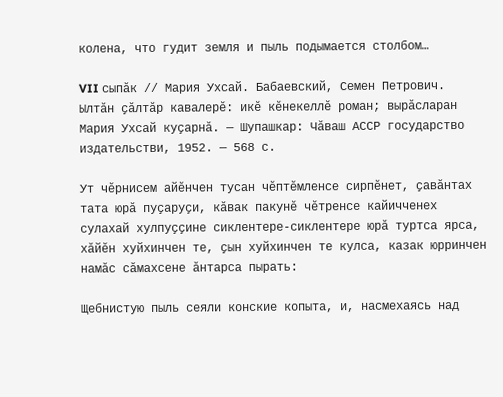колена, что гудит земля и пыль подымается столбом…

VII сыпӑк // Мария Ухсай. Бабаевский, Семен Петрович. Ылтӑн ҫӑлтӑр кавалерӗ: икӗ кӗнекеллӗ роман; вырӑсларан Мария Ухсай куҫарнӑ. — Шупашкар: Чӑваш АССР государство издательстви, 1952. — 568 с.

Ут чӗрнисем айӗнчен тусан чӗптӗмленсе сирпӗнет, ҫавӑнтах тата юрӑ пуҫаруҫи, кӑвак пакунӗ чӗтренсе кайичченех сулахай хулпуҫҫине сиклентере-сиклентере юрӑ туртса ярса, хӑйӗн хуйхинчен те, ҫын хуйхинчен те кулса, казак юрринчен намӑс сӑмахсене ӑнтарса пырать:

Щебнистую пыль сеяли конские копыта, и, насмехаясь над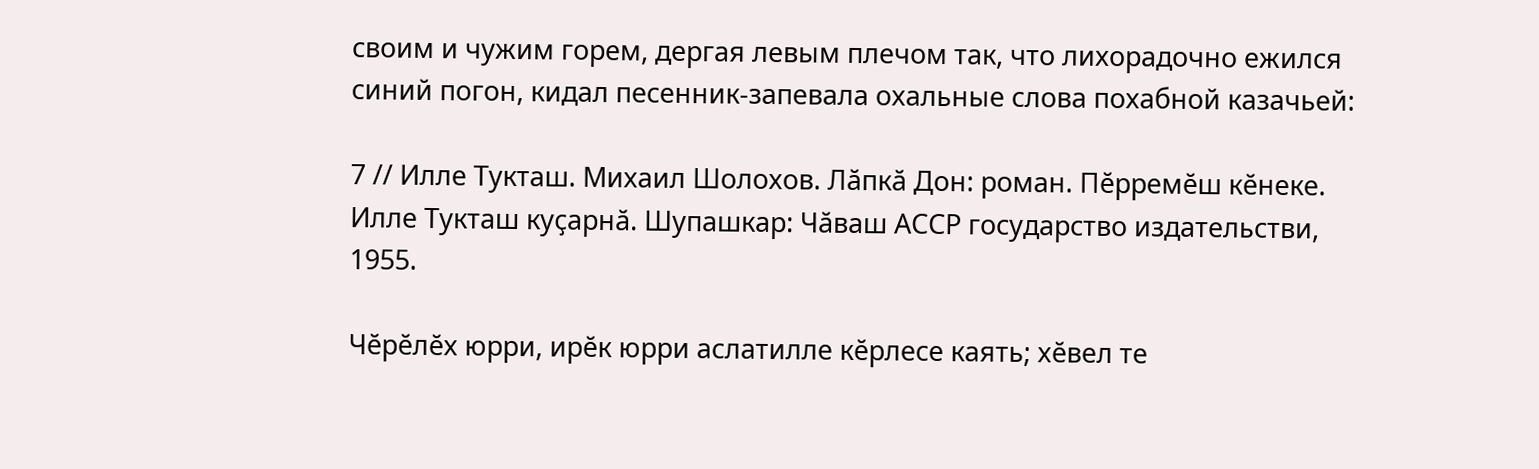своим и чужим горем, дергая левым плечом так, что лихорадочно ежился синий погон, кидал песенник-запевала охальные слова похабной казачьей:

7 // Илле Тукташ. Михаил Шолохов. Лӑпкӑ Дон: роман. Пӗрремӗш кӗнеке. Илле Тукташ куҫарнӑ. Шупашкар: Чӑваш АССР государство издательстви, 1955.

Чӗрӗлӗх юрри, ирӗк юрри аслатилле кӗрлесе каять; хӗвел те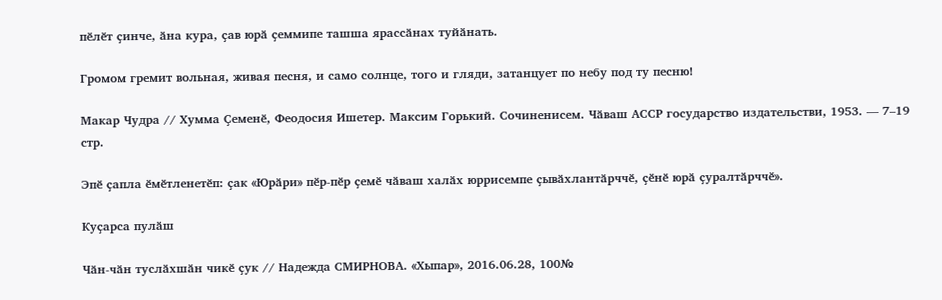пӗлӗт ҫинче, ӑна кура, ҫав юрӑ ҫеммипе ташша ярассӑнах туйӑнать.

Громом гремит вольная, живая песня, и само солнце, того и гляди, затанцует по небу под ту песню!

Макар Чудра // Хумма Ҫеменӗ, Феодосия Ишетер. Максим Горький. Сочиненисем. Чӑваш АССР государство издательстви, 1953. — 7–19 стр.

Эпӗ ҫапла ӗмӗтленетӗп: ҫак «Юрӑри» пӗр-пӗр ҫемӗ чӑваш халӑх юррисемпе ҫывӑхлантӑрччӗ, ҫӗнӗ юрӑ ҫуралтӑрччӗ».

Куҫарса пулӑш

Чӑн-чӑн туслӑхшӑн чикӗ ҫук // Надежда СМИРНОВА. «Хыпар», 2016.06.28, 100№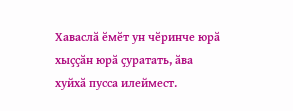Хаваслӑ ӗмӗт ун чӗринче юрӑ хыҫҫӑн юрӑ ҫуратать, ӑва хуйхӑ пусса илеймест.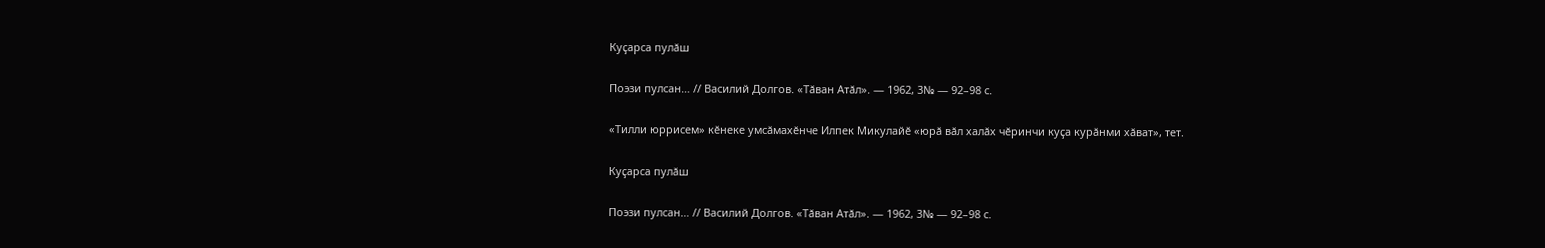Куҫарса пулӑш

Поэзи пулсан… // Василий Долгов. «Тӑван Атӑл». — 1962, 3№ — 92–98 с.

«Тилли юррисем» кӗнеке умсӑмахӗнче Илпек Микулайӗ «юрӑ вӑл халӑх чӗринчи куҫа курӑнми хӑват», тет.

Куҫарса пулӑш

Поэзи пулсан… // Василий Долгов. «Тӑван Атӑл». — 1962, 3№ — 92–98 с.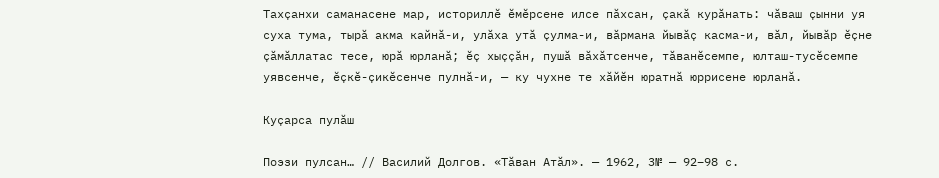Тахҫанхи саманасене мар, историллӗ ӗмӗрсене илсе пӑхсан, ҫакӑ курӑнать: чӑваш ҫынни уя суха тума, тырӑ акма кайнӑ-и, улӑха утӑ ҫулма-и, вӑрмана йывӑҫ касма-и, вӑл, йывӑр ӗҫне ҫӑмӑллатас тесе, юрӑ юрланӑ; ӗҫ хыҫҫӑн, пушӑ вӑхӑтсенче, тӑванӗсемпе, юлташ-тусӗсемпе уявсенче, ӗҫкӗ-ҫикӗсенче пулнӑ-и, — ку чухне те хӑйӗн юратнӑ юррисене юрланӑ.

Куҫарса пулӑш

Поэзи пулсан… // Василий Долгов. «Тӑван Атӑл». — 1962, 3№ — 92–98 с.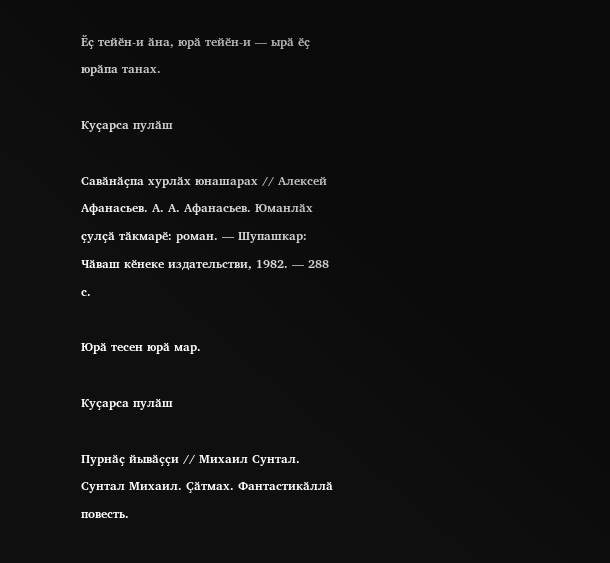Ӗҫ тейӗн-и ӑна, юрӑ тейӗн-и — ырӑ ӗҫ юрӑпа танах.

Куҫарса пулӑш

Савӑнӑҫпа хурлӑх юнашарах // Алексей Афанасьев. А. А. Афанасьев. Юманлӑх ҫулҫӑ тӑкмарӗ: роман. — Шупашкар: Чӑваш кӗнеке издательстви, 1982. — 288 с.

Юрӑ тесен юрӑ мар.

Куҫарса пулӑш

Пурнӑҫ йывӑҫҫи // Михаил Сунтал. Сунтал Михаил. Ҫӑтмах. Фантастикӑллӑ повесть.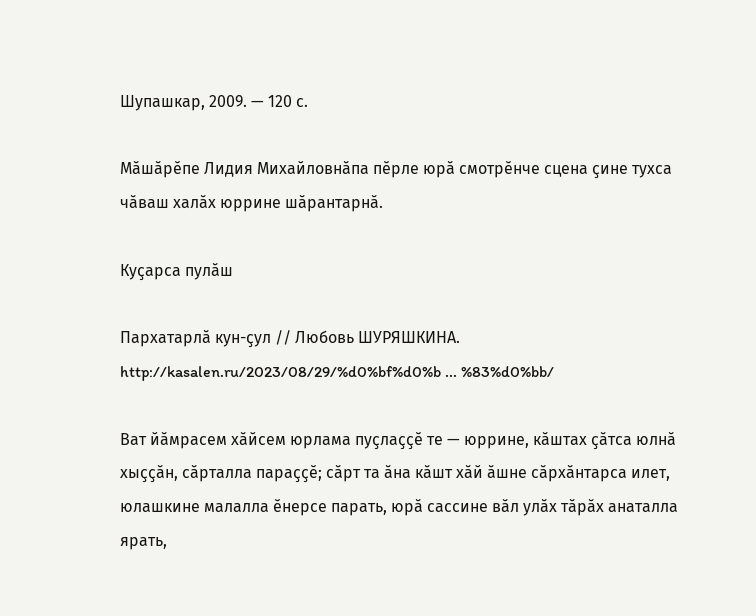Шупашкар, 2009. — 120 с.

Мӑшӑрӗпе Лидия Михайловнӑпа пӗрле юрӑ смотрӗнче сцена ҫине тухса чӑваш халӑх юррине шӑрантарнӑ.

Куҫарса пулӑш

Пархатарлӑ кун-ҫул // Любовь ШУРЯШКИНА. http://kasalen.ru/2023/08/29/%d0%bf%d0%b ... %83%d0%bb/

Ват йӑмрасем хӑйсем юрлама пуҫлаҫҫӗ те — юррине, кӑштах ҫӑтса юлнӑ хыҫҫӑн, сӑрталла параҫҫӗ; сӑрт та ӑна кӑшт хӑй ӑшне сӑрхӑнтарса илет, юлашкине малалла ӗнерсе парать, юрӑ сассине вӑл улӑх тӑрӑх анаталла ярать,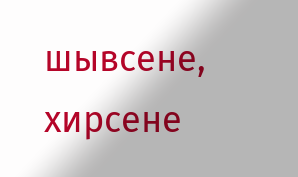шывсене, хирсене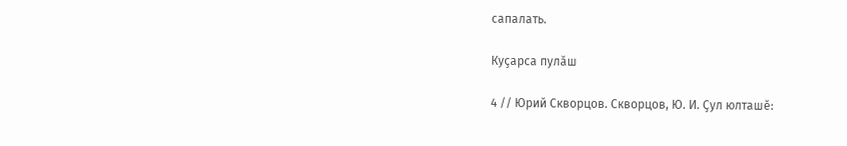сапалать.

Куҫарса пулӑш

4 // Юрий Скворцов. Скворцов, Ю. И. Ҫул юлташӗ: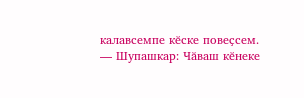калавсемпе кӗске повеҫсем. — Шупашкар: Чӑваш кӗнеке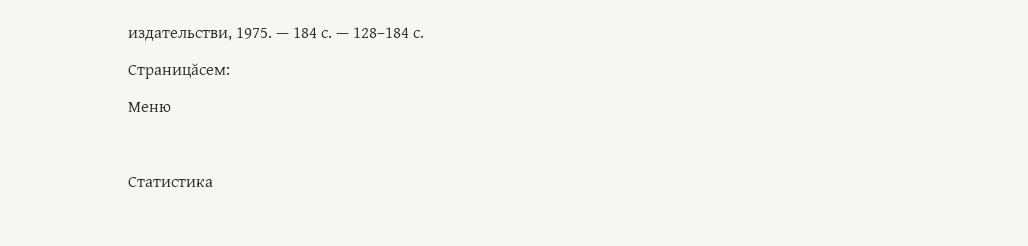издательстви, 1975. — 184 с. — 128–184 с.

Страницăсем:

Меню



Статистика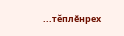...тĕплӗнрех